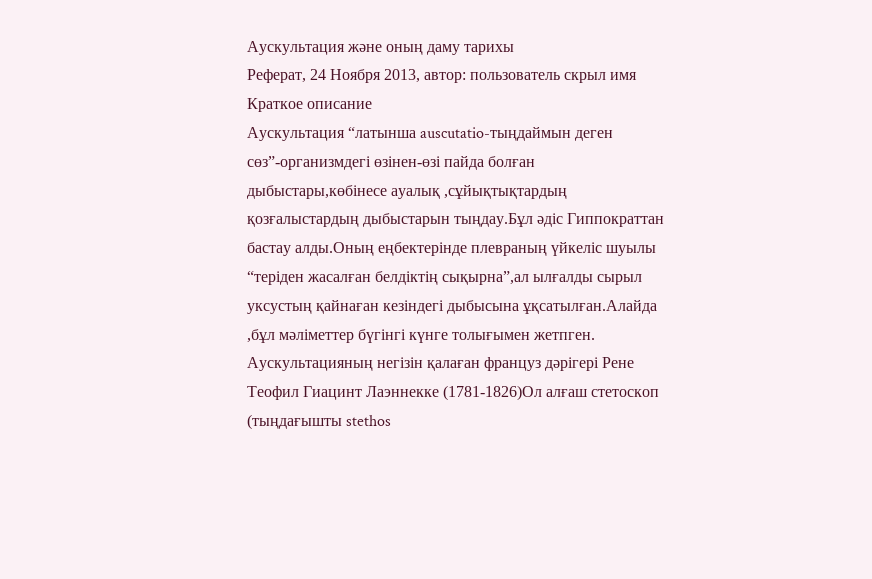Аускультация және оның даму тарихы
Реферат, 24 Ноября 2013, автор: пользователь скрыл имя
Краткое описание
Аускультация “латынша auscutatio-тыңдаймын деген сөз”-организмдегі өзінен-өзі пайда болған дыбыстары,көбінесе ауалық ,сұйықтықтардың қозғалыстардың дыбыстарын тыңдау.Бұл әдіс Гиппократтан бастау алды.Оның еңбектерінде плевраның үйкеліс шуылы “теріден жасалған белдіктің сықырна”,ал ылғалды сырыл уксустың қайнаған кезіндегі дыбысына ұқсатылған.Алайда ,бұл мәліметтер бүгінгі күнге толығымен жетпген. Аускультацияның негізін қалаған француз дәрігері Рене Теофил Гиацинт Лаэннекке (1781-1826)Ол алғаш стетоскоп (тыңдағышты stethos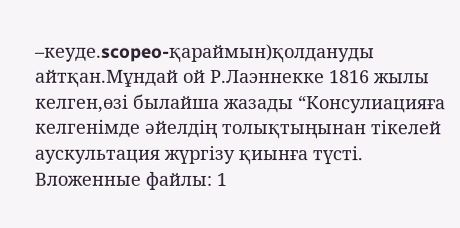–кеуде.scopeo-қараймын)қолдануды айтқан.Мұндай ой Р.Лаэннекке 1816 жылы келген,өзі былайша жазады “Консулиацияға келгенімде әйелдің толықтыңынан тікелей аускультация жүргізу қиынға түсті.
Вложенные файлы: 1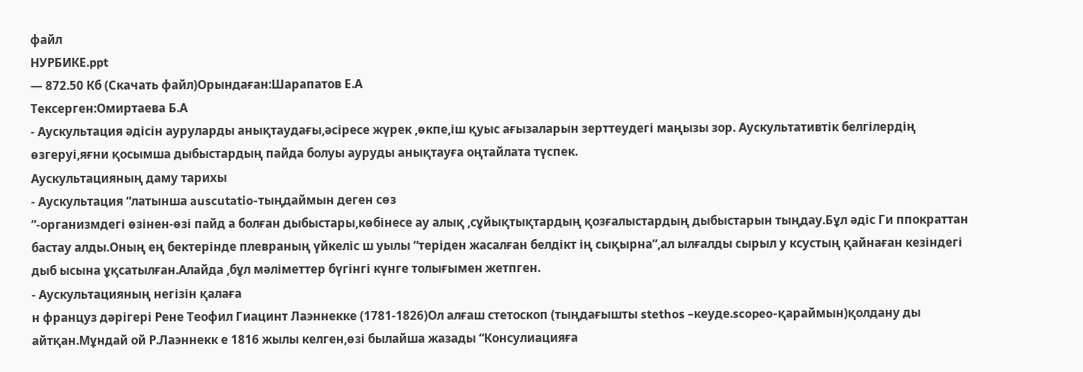файл
НУРБИКЕ.ppt
— 872.50 Кб (Скачать файл)Орындаған:Шарапатов Е.А
Тексерген:Омиртаева Б.А
- Аускультация әдісін ауруларды анықтаудағы,әсіресе жүрек ,өкпе,іш қуыс ағызаларын зерттеудегі маңызы зор. Аускультативтік белгілердің өзгеруі,яғни қосымша дыбыстардың пайда болуы ауруды анықтауға оңтайлата түспек.
Аускультацияның даму тарихы
- Аускультация “латынша auscutatio-тыңдаймын деген сөз
”-организмдегі өзінен-өзі пайд а болған дыбыстары,көбінесе ау алық ,сұйықтықтардың қозғалыстардың дыбыстарын тыңдау.Бұл әдіс Ги ппократтан бастау алды.Оның ең бектерінде плевраның үйкеліс ш уылы “теріден жасалған белдікт ің сықырна”,ал ылғалды сырыл у ксустың қайнаған кезіндегі дыб ысына ұқсатылған.Алайда ,бұл мәліметтер бүгінгі күнге толығымен жетпген.
- Аускультацияның негізін қалаға
н француз дәрігері Рене Теофил Гиацинт Лаэннекке (1781-1826)Ол алғаш стетоскоп (тыңдағышты stethos –кеуде.scopeo-қараймын)қолдану ды айтқан.Мұндай ой Р.Лаэннекк е 1816 жылы келген,өзі былайша жазады “Консулиацияға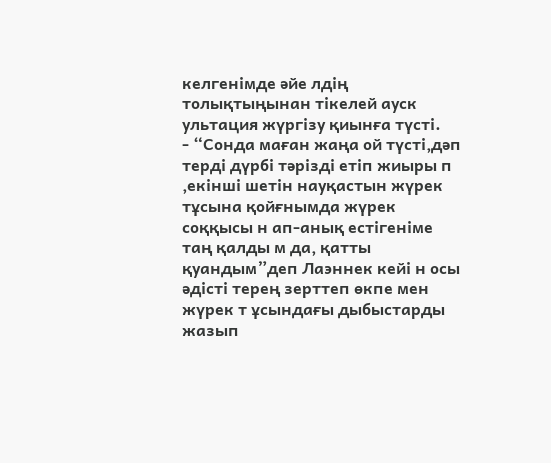келгенімде әйе лдің толықтыңынан тікелей ауск ультация жүргізу қиынға түсті.
- “Сонда маған жаңа ой түсті,дәп
терді дүрбі тәрізді етіп жиыры п ,екінші шетін науқастын жүрек тұсына қойғнымда жүрек соққысы н ап-анық естігеніме таң қалды м да, қатты қуандым”деп Лаэннек кейі н осы әдісті терең зерттеп өкпе мен жүрек т ұсындағы дыбыстарды жазып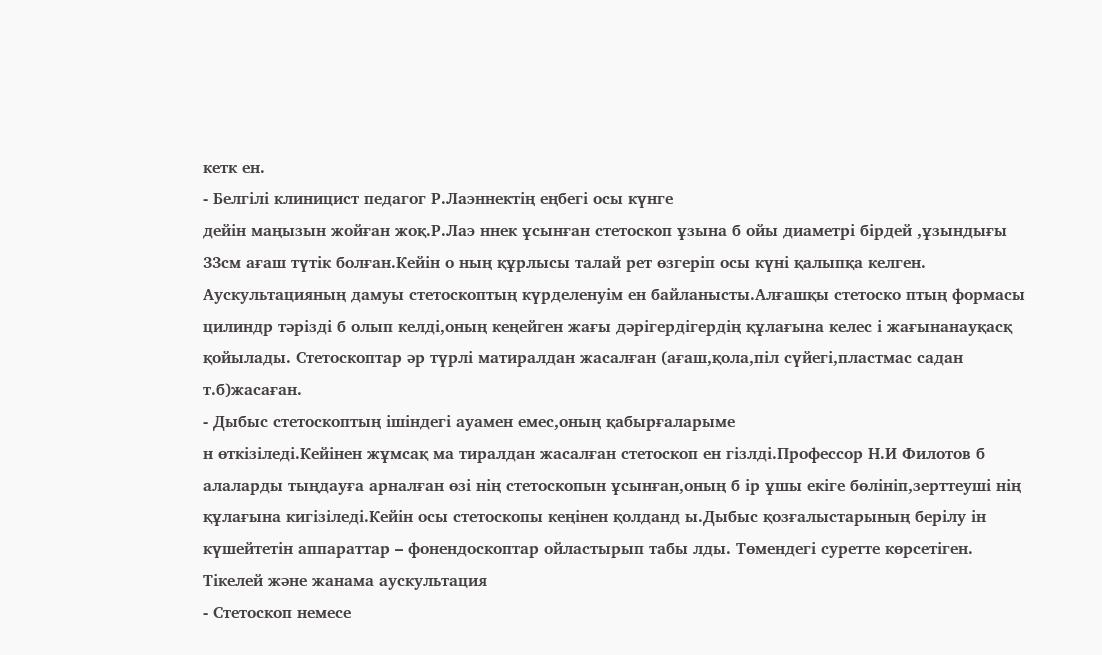кетк ен.
- Белгілі клиницист педагог Р.Лаэннектің еңбегі осы күнге
дейін маңызын жойған жоқ.Р.Лаэ ннек ұсынған стетоскоп ұзына б ойы диаметрі бірдей ,ұзындығы 33см ағаш түтік болған.Кейін о ның құрлысы талай рет өзгеріп осы күні қалыпқа келген. Аускультацияның дамуы стетоскоптың күрделенуім ен байланысты.Алғашқы стетоско птың формасы цилиндр тәрізді б олып келді,оның кеңейген жағы дәрігердігердің құлағына келес і жағынанауқасқ қойылады. Стетоскоптар әр түрлі матиралдан жасалған (ағаш,қола,піл сүйегі,пластмас садан т.б)жасаған.
- Дыбыс стетоскоптың ішіндегі ауамен емес,оның қабырғаларыме
н өткізіледі.Кейінен жұмсақ ма тиралдан жасалған стетоскоп ен гізлді.Профессор Н.И Филотов б алаларды тыңдауға арналған өзі нің стетоскопын ұсынған,оның б ір ұшы екіге бөлініп,зерттеуші нің құлағына кигізіледі.Кейін осы стетоскопы кеңінен қолданд ы.Дыбыс қозғалыстарының берілу ін күшейтетін аппараттар – фонендоскоптар ойластырып табы лды. Төмендегі суретте көрсетіген.
Тікелей және жанама аускультация
- Стетоскоп немесе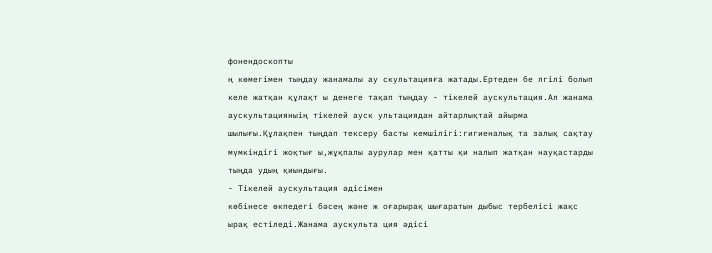фонендоскопты
ң көмегімен тыңдау жанамалы ау скультацияға жатады.Ертеден бе лгілі болып келе жатқан құлақт ы денеге тақап тыңдау - тікелей аускультация.Ал жанама аускультацияныің тікелей ауск ультациядан айтарлықтай айырма шылығы.Құлақпен тыңдап тексеру басты кемшілігі:гигиеналық та залық сақтау мүмкіндігі жоқтығ ы,жұқпалы аурулар мен қатты қи налып жатқан науқастарды тыңда удың қиындығы.
- Тікелей аускультация әдісімен
көбінесе өкпедегі бәсең және ж оғарырақ шығаратын дыбыс тербелісі жақс ырақ естіледі.Жанама аускульта ция әдісі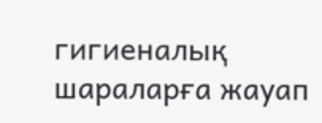гигиеналық шараларға жауап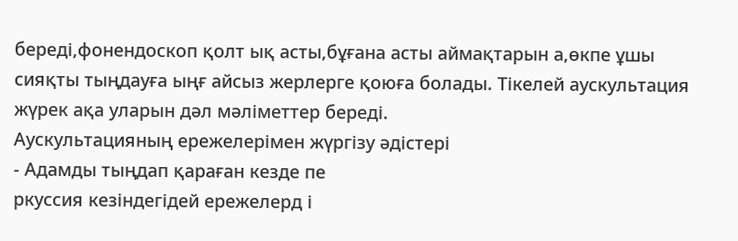береді,фонендоскоп қолт ық асты,бұғана асты аймақтарын а,өкпе ұшы сияқты тыңдауға ыңғ айсыз жерлерге қоюға болады. Тікелей аускультация жүрек ақа уларын дәл мәліметтер береді.
Аускультацияның ережелерімен жүргізу әдістері
- Адамды тыңдап қараған кезде пе
ркуссия кезіндегідей ережелерд і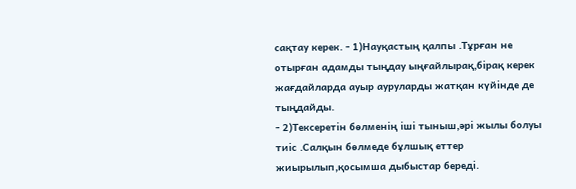сақтау керек. - 1)Науқастың қалпы .Тұрған не отырған адамды тыңдау ыңғайлырақ,бірақ керек жағдайларда ауыр ауруларды жатқан күйінде де тыңдайды.
- 2)Тексеретін бөлменің іші тыныш,әрі жылы болуы тиіс .Салқын бөлмеде бұлшық еттер жиырылып,қосымша дыбыстар береді.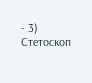- 3) Стетоскоп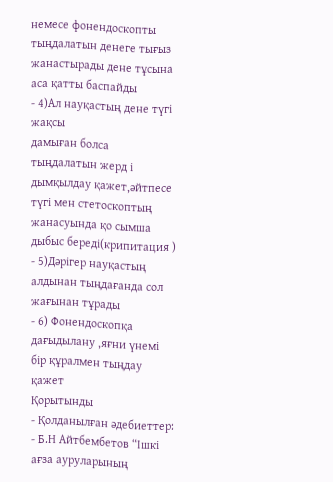немесе фонендоскопты тыңдалатын денеге тығыз жанастырады дене тұсына аса қатты баспайды
- 4)Ал науқастың дене түгі жақсы
дамыған болса тыңдалатын жерд і дымқылдау қажет,әйтпесе түгі мен стетоскоптың жанасуында қо сымша дыбыс береді(крипитация ) - 5)Дәрігер науқастың алдынан тыңдағанда сол жағынан тұрады
- 6) Фонендоскопқа дағыдылану ,яғни үнемі бір құралмен тыңдау қажет
Қорытынды
- Қолданылған әдебиеттер:
- Б.Н Айтбембетов “Ішкі ағза ауруларының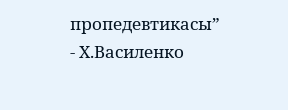пропедевтикасы”
- Х.Василенко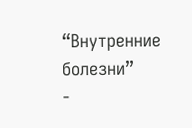“Внутренние болезни”
-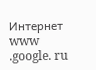Интернет www .google. ru